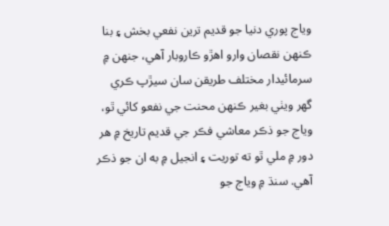وياج پوري دنيا جو قديم ترين نفعي بخش ۽ بنا ڪنھن نقصان وارو اھڙو ڪاروبار آھي، جنھن ۾ سرمائيدار مختلف طريقن سان سيڙپ ڪري گھر ويٺي بغير ڪنھن محنت جي نفعو کائي ٿو، وياج جو ذڪر معاشي فڪر جي قديم تاريخ ۾ ھر دور ۾ ملي ٿو ته توريت ۽ انجيل ۾ به ان جو ذڪر آھي. سنڌ ۾ وياج جو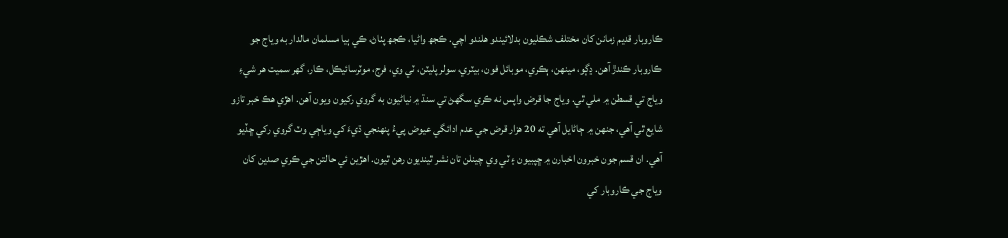ڪاروبار قديم زمانن کان مختلف شڪليون بدلائيندو ھلندو اچي. ڪجھ واڻيا، ڪجھ پٺاڻ، ڪي ٻيا مسلمان مالدار به وياج جو ڪاروبار ڪندڙ آھن. ڍڳو، مينھن، ٻڪري، موبائل فون، بيٽري، سولر پليٽن، ٽي وي، فرج، موٽرسائيڪل، ڪار، گھر سميت ھر شيءِ وياج تي قسطن ۾ ملي ٿي. وياج جا قرض واپس نه ڪري سگھڻ تي سنڌ ۾ نياڻيون به گروي رکيون ويون آھن. اھڙي ھڪ خبر تازو شايع ٿي آھي، جنھن ۾ ڄاڻايل آھي ته 20 ھزار قرض جي عدم ادائگي عيوض پيءُ پنھنجي ڌيءَ کي وياڄي وٽ گروي رکي ڇڏيو آھي. ان قسم جون خبرون اخبارن ۾ ڇپبيون ۽ ٽي وي چينلن تان نشر ٿينديون رھن ٿيون. اھڙين ئي حالتن جي ڪري صدين کان وياج جي ڪاروبار کي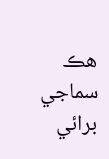ھڪ سماجي برائي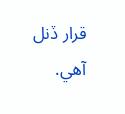قرار ڏنل آھي.